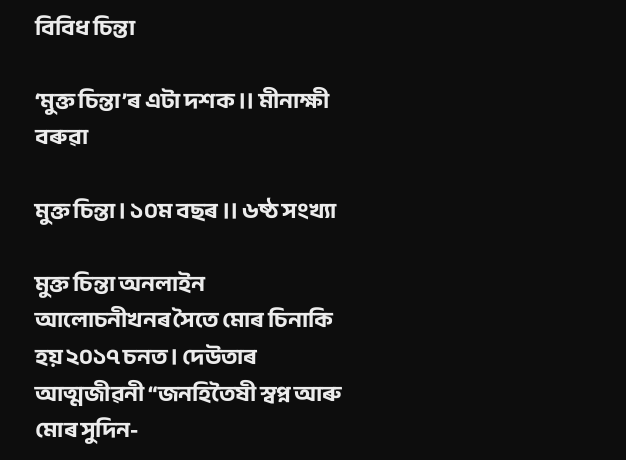বিবিধ চিন্তা

‘মুক্ত চিন্তা’ৰ এটা দশক ।। মীনাক্ষী বৰুৱা

মুক্ত চিন্তা। ১০ম বছৰ ।। ৬ষ্ঠ সংখ্যা

মুক্ত চিন্তা অনলাইন আলোচনীখনৰ সৈতে মোৰ চিনাকি হয় ২০১৭ চনত। দেউতাৰ আত্মজীৱনী “জনহিতৈষী স্বপ্ন আৰু মোৰ সুদিন-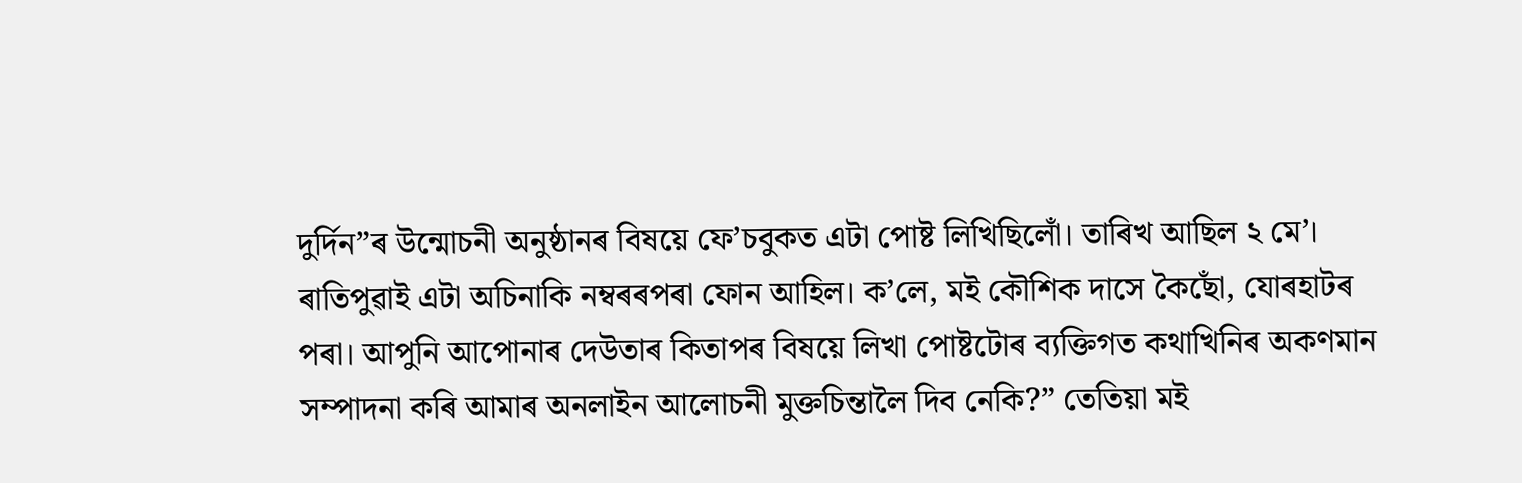দুৰ্দিন”ৰ উন্মোচনী অনুষ্ঠানৰ বিষয়ে ফে’চবুকত এটা পোষ্ট লিখিছিলোঁ। তাৰিখ আছিল ২ মে’। ৰাতিপুৱাই এটা অচিনাকি নম্বৰৰপৰা ফোন আহিল। ক’লে, মই কৌশিক দাসে কৈছোঁ, যোৰহাটৰ পৰা। আপুনি আপোনাৰ দেউতাৰ কিতাপৰ বিষয়ে লিখা পোষ্টটোৰ ব্যক্তিগত কথাখিনিৰ অকণমান সম্পাদনা কৰি আমাৰ অনলাইন আলোচনী মুক্তচিন্তালৈ দিব নেকি?” তেতিয়া মই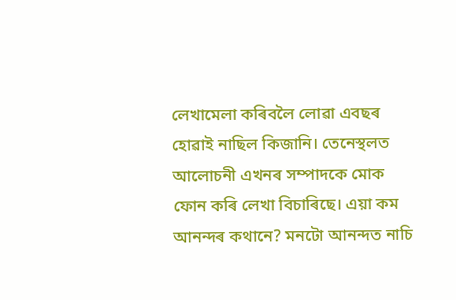লেখামেলা কৰিবলৈ লোৱা এবছৰ হোৱাই নাছিল কিজানি। তেনেস্থলত আলোচনী এখনৰ সম্পাদকে মোক ফোন কৰি লেখা বিচাৰিছে। এয়া কম আনন্দৰ কথানে? মনটো আনন্দত নাচি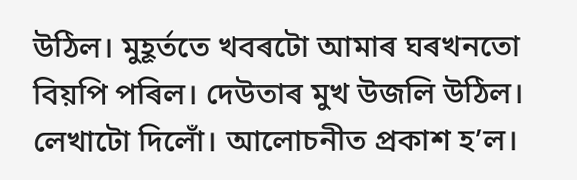উঠিল। মুহূৰ্ততে খবৰটো আমাৰ ঘৰখনতো বিয়পি পৰিল। দেউতাৰ মুখ উজলি উঠিল। লেখাটো দিলোঁ। আলোচনীত প্ৰকাশ হ’ল।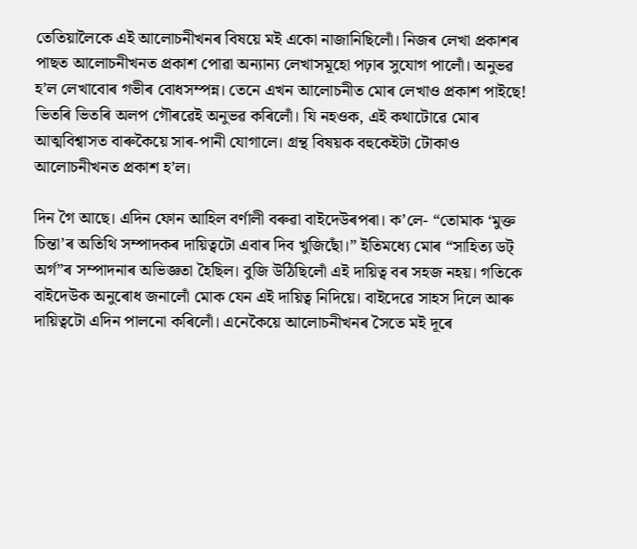তেতিয়ালৈকে এই আলোচনীখনৰ বিষয়ে মই একো নাজানিছিলোঁ। নিজৰ লেখা প্ৰকাশৰ পাছত আলোচনীখনত প্ৰকাশ পোৱা অন্যান্য লেখাসমূহো পঢ়াৰ সুযোগ পালোঁ। অনুভৱ হ’ল লেখাবোৰ গভীৰ বোধসম্পন্ন। তেনে এখন আলোচনীত মোৰ লেখাও প্ৰকাশ পাইছে! ভিতৰি ভিতৰি অলপ গৌৰৱেই অনুভৱ কৰিলোঁ। যি নহ‌ওক, এই কথাটোৱে মোৰ আত্মবিশ্বাসত বাৰুকৈয়ে সাৰ-পানী যোগালে। গ্ৰন্থ বিষয়ক বহুকেইটা টোকাও আলোচনীখনত প্ৰকাশ হ’ল।

দিন গৈ আছে। এদিন ফোন আহিল বৰ্ণালী বৰুৱা বাইদেউৰপৰা। ক’লে- “তোমাক ‘মুক্ত চিন্তা’ৰ অতিথি সম্পাদকৰ দায়িত্বটো এবাৰ দিব খুজিছোঁ।” ইতিমধ্যে মোৰ “সাহিত্য ডট্ অৰ্গ”ৰ সম্পাদনাৰ অভিজ্ঞতা হৈছিল। বুজি উঠিছিলোঁ এই দায়িত্ব বৰ সহজ নহয়। গতিকে বাইদেউক অনুৰোধ জনালোঁ মোক যেন এই দায়িত্ব নিদিয়ে। বাইদেৱে সাহস দিলে আৰু দায়িত্বটো এদিন পালনো কৰিলোঁ। এনেকৈয়ে আলোচনীখনৰ সৈতে ম‌ই দূৰে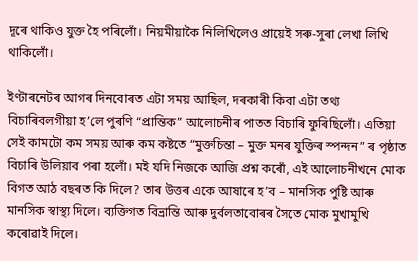দূৰে থাকিও যুক্ত হৈ পৰিলোঁ। নিয়মীয়াকৈ নিলিখিলেও প্ৰায়েই সৰু-সুৰা লেখা লিখি থাকিলোঁ।

ইণ্টাৰনেটৰ আগৰ দিনবোৰত এটা সময় আছিল, দৰকাৰী কিবা এটা তথ্য বিচাৰিবলগীয়া হ’লে পুৰণি “প্ৰান্তিক” আলোচনীৰ পাতত বিচাৰি ফুৰিছিলোঁ। এতিয়া সেই কামটো কম সময় আৰু কম কষ্টতে “মুক্তচিন্তা – মুক্ত মনৰ যুক্তিৰ স্পন্দন” ৰ পৃষ্ঠাত বিচাৰি উলিয়াব পৰা হলোঁ। ম‌ই যদি নিজকে আজি প্ৰশ্ন কৰোঁ, এই আলোচনীখনে মোক বিগত আঠ বছৰত কি দিলে? তাৰ উত্তৰ একে আষাৰে হ’ব – মানসিক পুষ্টি আৰু মানসিক স্বাস্থ্য দিলে। ব্যক্তিগত বিভ্ৰান্তি আৰু দুৰ্বলতাবোৰৰ সৈতে মোক মুখামুখি কৰোৱাই দিলে।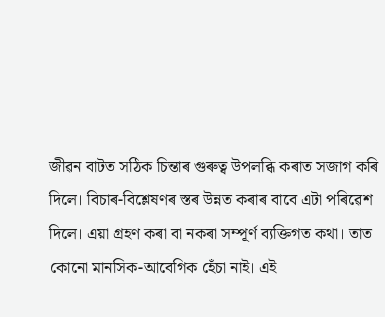জীৱন বাটত সঠিক চিন্তাৰ গুৰুত্ব উপলব্ধি কৰাত সজাগ কৰি দিলে। বিচাৰ-বিশ্লেষণৰ স্তৰ উন্নত কৰাৰ বাবে এটা পৰিৱেশ দিলে। এয়া গ্ৰহণ কৰা বা নকৰা সম্পূৰ্ণ ব্যক্তিগত কথা। তাত কোনো মানসিক-আবেগিক হেঁচা নাই। এই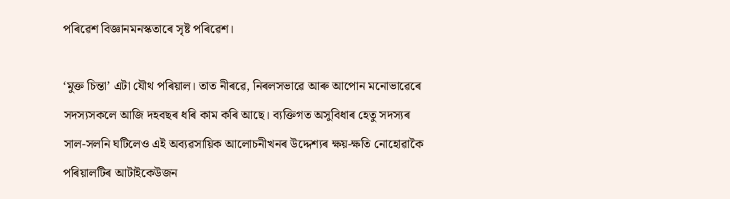পৰিৱেশ বিজ্ঞানমনস্কতাৰে সৃষ্ট পৰিৱেশ।

‘মুক্ত চিন্তা’ এটা যৌথ পৰিয়াল। তাত নীৰৱে, নিৰলসভাৱে আৰু আপোন মনোভাৱেৰে সদস্যসকলে আজি দহবছৰ ধৰি কাম কৰি আছে। ব্যক্তিগত অসুবিধাৰ হেতু সদস্যৰ সাল-সলনি ঘটিলেও এই অব্যৱসায়িক আলোচনীখনৰ উদ্দেশ্যৰ ক্ষয়-ক্ষতি নোহোৱাকৈ পৰিয়ালটিৰ আটাইকেউজন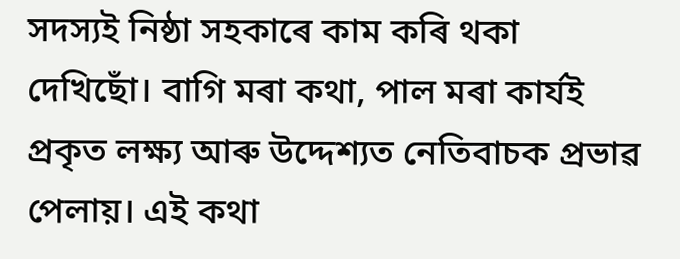সদস্যই নিষ্ঠা সহকাৰে কাম কৰি থকা দেখিছোঁ।‌ বাগি মৰা কথা, পাল মৰা কাৰ্য‌ই প্ৰকৃত লক্ষ্য আৰু উদ্দেশ্যত নেতিবাচক প্ৰভাৱ পেলায়। এই কথা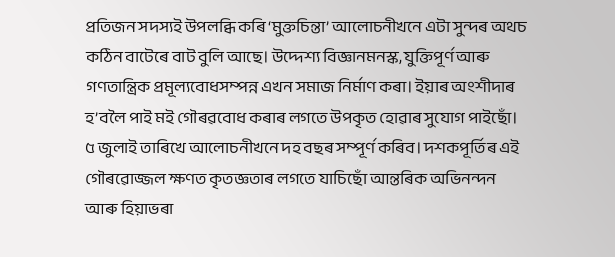প্ৰতিজন সদস্য‌ই উপলব্ধি কৰি ‘মুক্তচিন্তা’ আলোচনীখনে এটা সুন্দৰ অথচ কঠিন বাটেৰে বাট বুলি আছে। উদ্দেশ্য বিজ্ঞানমনস্ক, যুক্তিপূৰ্ণ আৰু গণতান্ত্ৰিক প্ৰমূল্যবোধসম্পন্ন এখন সমাজ নিৰ্মাণ কৰা। ইয়াৰ অংশীদাৰ হ’বলৈ পাই ম‌ই গৌৰৱবোধ কৰাৰ লগতে উপকৃত হোৱাৰ সুযোগ পাইছোঁ। ৫ জুলাই তাৰিখে আলোচনীখনে দহ বছৰ সম্পূৰ্ণ কৰিব। দশকপূৰ্তিৰ এই গৌৰৱোজ্জল ক্ষণত কৃতজ্ঞতাৰ লগতে যাচিছোঁ আন্তৰিক অভিনন্দন আৰু হিয়াভৰা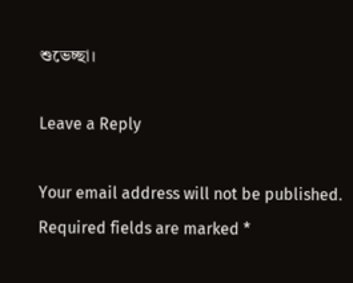শুভেচ্ছা।

Leave a Reply

Your email address will not be published. Required fields are marked *